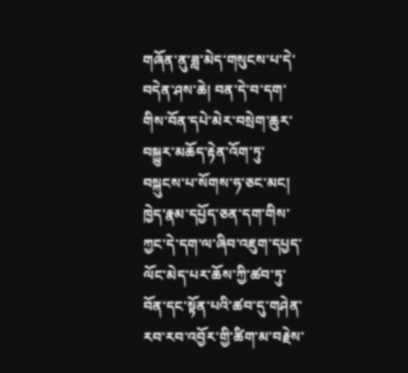གཞོན་ནུ་ཟླ་མེད་གསུངས་པ་དེ་བདེན་ཤས་ཆེ། བན་དེ་བ་དག་གིས་བོན་དཔེ་མེར་བསྲེག་ཆུར་བསྐྱུར་མཆོད་རྟེན་འོག་ཏུ་བསྐུངས་པ་སོགས་ཧ་ཅང་མང། ཁྱེད་རྣམ་དཔྱོད་ཅན་དག་གིས་ཀྱང་དེ་དག་ལ་ཞིབ་འཇུག་དཔྱད་ལོང་མེད་པར་ཆོས་ཀྱི་ཚབ་ཏུ་བོན་དང་སྟོན་པའི་ཚབ་དུ་གཤེན་རབ་རབ་འབྱོར་གྱི་ཚིག་མ་བརྗེས་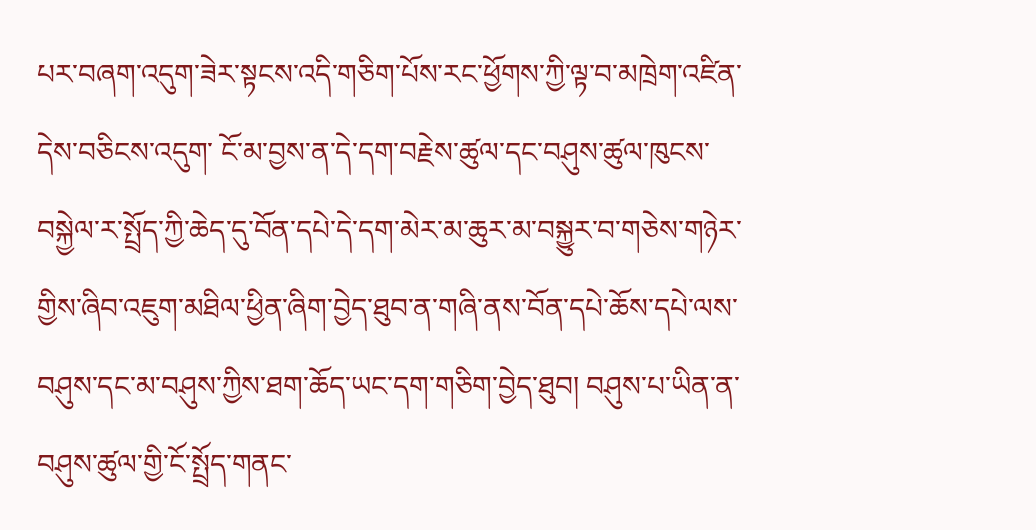པར་བཞག་འདུག་ཟེར་སྟངས་འདི་གཅིག་པོས་རང་ཕྱོགས་ཀྱི་ལྟ་བ་མཁྲེག་འཛིན་དེས་བཅིངས་འདུག་ ངོ་མ་བྱས་ན་དེ་དག་བརྗེས་ཚུལ་དང་བཤུས་ཚུལ་ཁུངས་བསྐྱེལ་ར་སྤྲོད་ཀྱི་ཆེད་དུ་བོན་དཔེ་དེ་དག་མེར་མ་ཆུར་མ་བསྐྱུར་བ་གཅེས་གཉེར་གྱིས་ཞིབ་འཇུག་མཐིལ་ཕྱིན་ཞིག་བྱེད་ཐུབ་ན་གཞི་ནས་བོན་དཔེ་ཆོས་དཔེ་ལས་བཤུས་དང་མ་བཤུས་ཀྱིས་ཐག་ཆོད་ཡང་དག་གཅིག་བྱེད་ཐུབ། བཤུས་པ་ཡིན་ན་བཤུས་ཚུལ་གྱི་ངོ་སྤྲོད་གནང་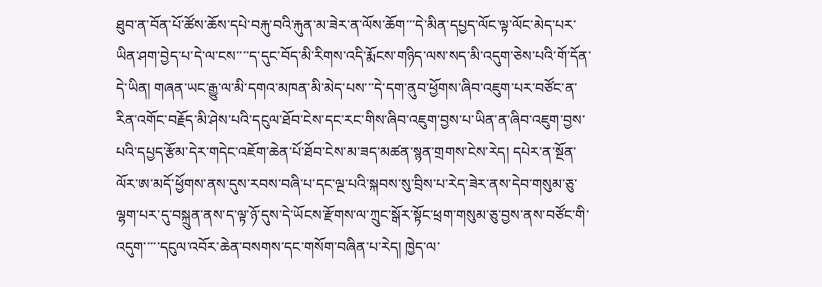ཐུབ་ན་བོན་པོ་ཚོས་ཆོས་དཔེ་བརྐུ་བའི་རྐུན་མ་ཟེར་ན་ལོས་ཆོག་་་དེ་མིན་དཔྱད་ལོང་ལྟ་ལོང་མེད་པར་ཡིན་ཤག་བྱེད་པ་དེ་ལ་ངས་་་་ད་དུང་བོད་མི་རིགས་འདི་རྨོངས་གཉིད་ལས་སད་མི་འདུག་ཅེས་པའི་གོ་དོན་དེ་ཡིན། གཞན་ཡང་རྒྱུ་ལ་མི་དགའ་མཁན་མི་མེད་པས་་་དེ་དག་ནུབ་ཕྱོགས་ཞིབ་འཇུག་པར་བཙོང་ན་རིན་འགོང་བརྗོད་མི་ཤེས་པའི་དངུལ་ཐོབ་ངེས་དང་རང་གིས་ཞིབ་འཇུག་བྱས་པ་ཡིན་ན་ཞིབ་འཇུག་བྱས་པའི་དཔྱད་རྩོམ་དེར་གདེང་འཇོག་ཆེན་པོ་ཐོབ་ངེས་མ་ཟད་མཚན་སྙན་གྲགས་ངེས་རེད། དཔེར་ན་སྔོན་ལོར་ཨ་མདོ་ཕྱོགས་ནས་དུས་རབས་བཞི་པ་དང་ལྔ་པའི་སྐབས་སུ་བྲིས་པ་རེད་ཟེར་ནས་དེབ་གསུམ་ཅུ་ལྷག་པར་དུ་བསྐྲུན་ནས་ད་ལྟ་ཉོ་དུས་དེ་ཡོངས་རྫོགས་ལ་ཀྲུང་སྒོར་སྟོང་ཕྲག་གསུམ་ཅུ་བྱས་ནས་བཙོང་གི་འདུག་་་་་དངུལ་འབོར་ཆེན་བསགས་དང་གསོག་བཞིན་པ་རེད། ཁྱེད་ལ་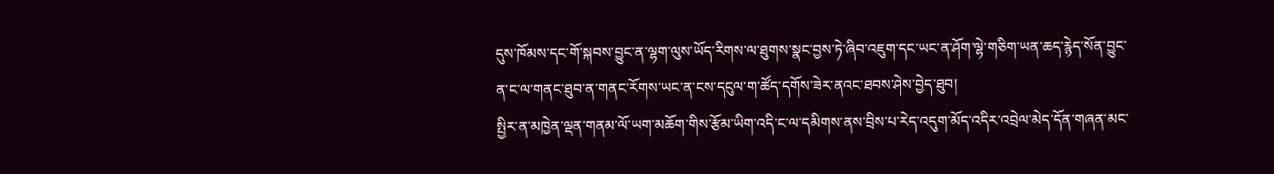དུས་ཁོམས་དང་གོ་སྐབས་བྱུང་ན་ལྷག་ལུས་ཡོད་རིགས་ལ་ཐུགས་སྣང་བྱས་ཏེ་ཞིབ་འཇུག་དང་ཡང་ན་ཤོག་ལྷེ་གཅིག་ཡན་ཆད་རྙེད་སོན་བྱུང་ན་ང་ལ་གནང་ཐུབ་ན་གནང་རོགས་ཡང་ན་ངས་དངུལ་ག་ཚོད་དགོས་ཟེར་ནའང་ཐབས་ཤེས་བྱེད་ཐུབ།
སྤྱིར་ན་མཁྱེན་ལྡན་གནམ་ལོ་ཡག་མཆོག་གིས་རྩོམ་ཡིག་འདི་ང་ལ་དམིགས་ནས་བྲིས་པ་རེད་འདུག་མོད་འདིར་འབྲེལ་མེད་དོན་གཞན་མང་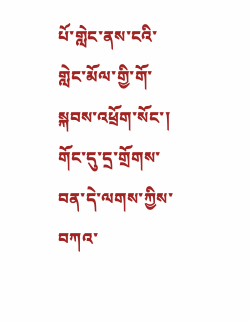པོ་གླེང་ནས་ངའི་གླེང་མོལ་གྱི་གོ་སྐབས་འཕྲོག་སོང་།
གོང་དུ་དྲ་གྲོགས་བན་དེ་ལགས་ཀྱིས་བཀའ་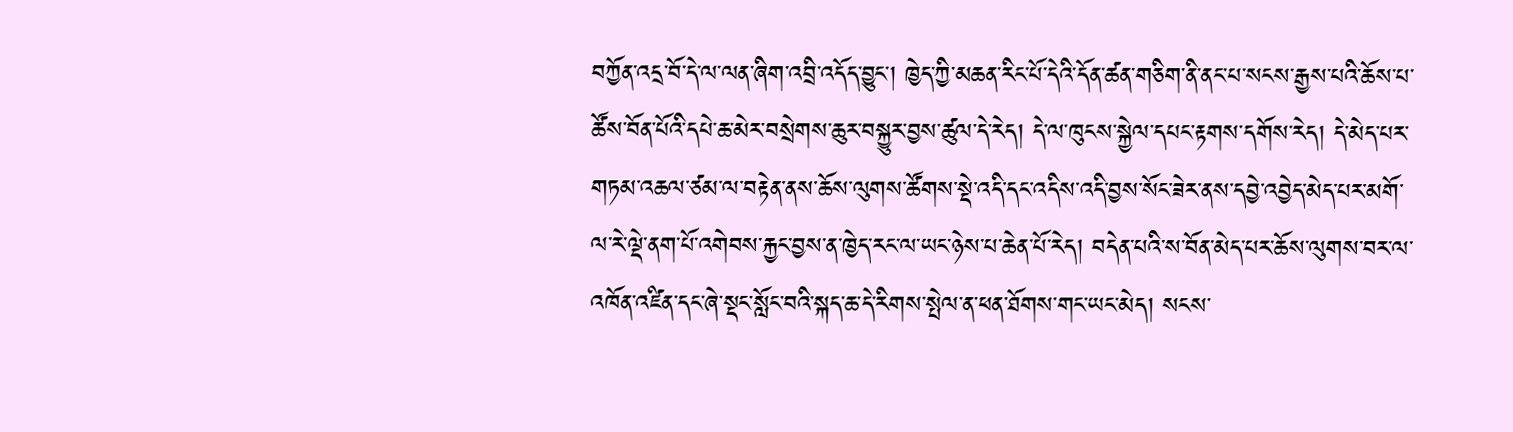བཀྱོན་འདྲ་བོ་དེ་ལ་ལན་ཞིག་འབྲི་འདོད་བྱུང་། ཁྱེད་ཀྱི་མཆན་རིང་པོ་དེའི་དོན་ཚན་གཅིག་ནི་ནང་པ་སངས་རྒྱས་པའི་ཆོས་པ་ཚོས་བོན་པོའི་དཔེ་ཆ་མེར་བསྲེགས་ཆུར་བསྐྱུར་བྱས་ཚུལ་དེ་རེད། དེ་ལ་ཁུངས་སྐྱེལ་དཔང་རྟགས་དགོས་རེད། དེ་མེད་པར་གཏམ་འཆལ་ཙམ་ལ་བརྟེན་ནས་ཆོས་ལུགས་ཚོགས་སྡེ་འདི་དང་འདིས་འདི་བྱས་སོང་ཟེར་ནས་དབྱེ་འབྱེད་མེད་པར་མགོ་ལ་རེ་ལྡེ་ནག་པོ་འགེབས་རྐྱང་བྱས་ན་ཁྱེད་རང་ལ་ཡང་ཉེས་པ་ཆེན་པོ་རེད། བདེན་པའི་ས་བོན་མེད་པར་ཆོས་ལུགས་བར་ལ་འཁོན་འཛིན་དང་ཞེ་སྡང་སློང་བའི་སྐད་ཆ་དེ་རིགས་སྤེལ་ན་ཕན་ཐོགས་གང་ཡང་མེད། སངས་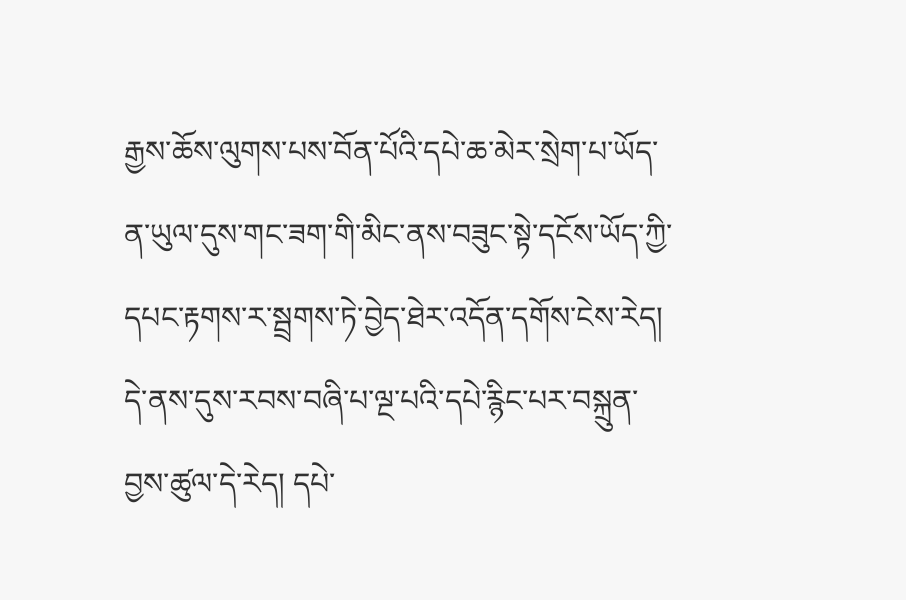རྒྱས་ཆོས་ལུགས་པས་བོན་པོའི་དཔེ་ཆ་མེར་སྲེག་པ་ཡོད་ན་ཡུལ་དུས་གང་ཟག་གི་མིང་ནས་བཟུང་སྟེ་དངོས་ཡོད་ཀྱི་དཔང་རྟགས་ར་སྦྲགས་ཏེ་བྱེད་ཐེར་འདོན་དགོས་ངེས་རེད།
དེ་ནས་དུས་རབས་བཞི་པ་ལྔ་པའི་དཔེ་རྙིང་པར་བསྐྲུན་བྱས་ཚུལ་དེ་རེད། དཔེ་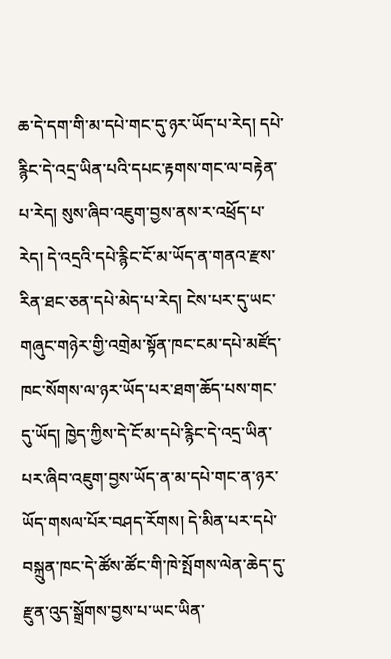ཆ་དེ་དག་གི་མ་དཔེ་གང་དུ་ཉར་ཡོད་པ་རེད། དཔེ་རྙིང་དེ་འདྲ་ཡིན་པའི་དཔང་རྟགས་གང་ལ་བརྟེན་པ་རེད། སུས་ཞིབ་འཇུག་བྱས་ནས་ར་འཕྲོད་པ་རེད། དེ་འདྲའི་དཔེ་རྙིང་ངོ་མ་ཡོད་ན་གནའ་རྫས་རིན་ཐང་ཅན་དཔེ་མེད་པ་རེད། ངེས་པར་དུ་ཡང་གཞུང་གཉེར་གྱི་འགྲེམ་སྟོན་ཁང་ངམ་དཔེ་མཛོད་ཁང་སོགས་ལ་ཉར་ཡོད་པར་ཐག་ཆོད་པས་གང་དུ་ཡོད། ཁྱེད་ཀྱིས་དེ་ངོ་མ་དཔེ་རྙིང་དེ་འདྲ་ཡིན་པར་ཞིབ་འཇུག་བྱས་ཡོད་ན་མ་དཔེ་གང་ན་ཉར་ཡོད་གསལ་པོར་བཤད་རོགས། དེ་མིན་པར་དཔེ་བསྐྲུན་ཁང་དེ་ཚོས་ཚོང་གི་ཁེ་སྤོགས་ལེན་ཆེད་དུ་རྫུན་འུད་སྒྲོགས་བྱས་པ་ཡང་ཡིན་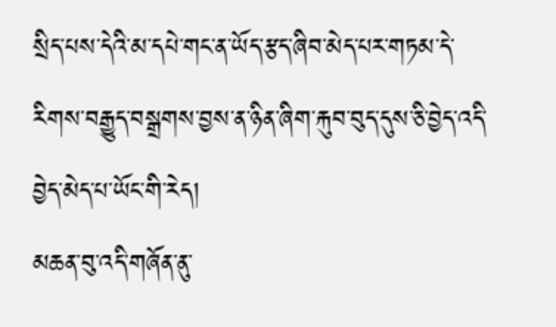སྲིད་པས་དེའི་མ་དཔེ་གང་ན་ཡོད་རྩད་ཞིབ་མེད་པར་གཏམ་དེ་རིགས་བརྒྱུད་བསྒྲགས་བྱས་ན་ཉིན་ཞིག་རྐུབ་བུད་དུས་ཅི་བྱེད་འདི་བྱེད་མེད་པ་ཡོང་གི་རེད།
མཆན་བུ་འདི་གཞོན་ནུ་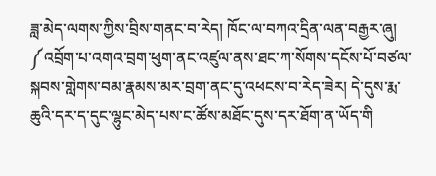ཟླ་མེད་ལགས་ཀྱིས་བྲིས་གནང་བ་རེད། ཁོང་ལ་བཀའ་དྲིན་ལན་བརྒྱར་ཞུ། ༼འབྲོག་པ་འགའ་བྲག་ཕུག་ནང་འཛུལ་ནས་ཐང་ཀ་སོགས་དངོས་པོ་བཙལ་སྐབས་གླེགས་བམ་རྣམས་མར་བྲག་ནང་དུ་འཕངས་བ་རེད་ཟེར། དེ་དུས་རྨ་ཆུའི་དར་ད་དུང་ལྷུང་མེད་པས་ང་ཚོས་མཐོང་དུས་དར་ཐོག་ན་ཡོད་གི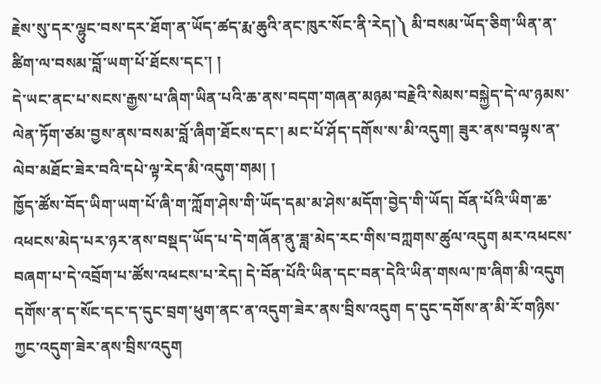རྗེས་སུ་དར་ལྷུང་བས་དར་ཐོག་ན་ཡོད་ཚད་རྨ་ཆུའི་ནང་ཁུར་སོང་ནི་རེད།༽ མི་བསམ་ཡོད་ཅིག་ཡིན་ན་ཚིག་ལ་བསམ་བློ་ཡག་པོ་ཐོངས་དང་། །
དེ་ཡང་ནང་པ་སངས་རྒྱས་པ་ཞིག་ཡིན་པའི་ཆ་ནས་བདག་གཞན་མཉམ་བརྗེའི་སེམས་བསྐྱེད་དེ་ལ་ཉམས་ལེན་ཏོག་ཙམ་བྱས་ནས་བསམ་བློ་ཞིག་ཐོངས་དང་། མང་པོ་ཤོད་དགོས་ས་མི་འདུག། ཟུར་ནས་བལྟས་ན་ལེབ་མཐོང་ཟེར་བའི་དཔེ་ལྟ་རེད་མི་འདུག་གམ། །
ཁྱོད་ཚོས་བོད་ཡིག་ཡག་པོ་ཞི་ག་ཀློག་ཤེས་གི་ཡོད་དམ་མ་ཤེས་མདོག་བྱེད་གི་ཡོད། བོན་པོའི་ཡིག་ཆ་འཕངས་མེད་པར་ཉར་ནས་བསྡད་ཡོད་པ་དེ་གཞོན་ནུ་ཟླ་མེད་རང་གིས་བཀླགས་ཚུལ་འདུག མར་འཕངས་བཞག་པ་དེ་འབྲོག་པ་ཚོས་འཕངས་པ་རེད། དེ་བོན་པོའི་ཡིན་དང་བན་དེའི་ཡིན་གསལ་ཁ་ཞིག་མི་འདུག དགོས་ན་ད་སོང་དང་ད་དུང་བྲག་ཕུག་ནང་ན་འདུག་ཟེར་ནས་བྲིས་འདུག ད་དུང་དགོས་ན་མི་རོ་གཉིས་ཀྱང་འདུག་ཟེར་ནས་བྲིས་འདུག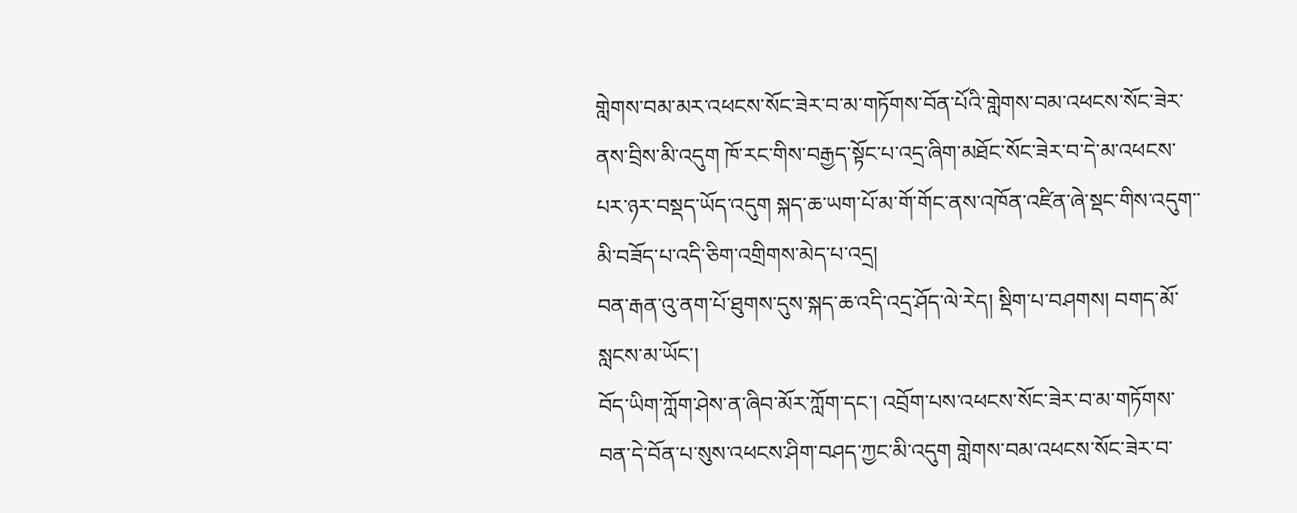གླེགས་བམ་མར་འཕངས་སོང་ཟེར་བ་མ་གཏོགས་བོན་པོའི་གླེགས་བམ་འཕངས་སོང་ཟེར་ནས་བྲིས་མི་འདུག ཁོ་རང་གིས་བརྒྱད་སྟོང་པ་འདྲ་ཞིག་མཐོང་སོང་ཟེར་བ་དེ་མ་འཕངས་པར་ཉར་བསྡད་ཡོད་འདུག སྐད་ཆ་ཡག་པོ་མ་གོ་གོང་ནས་འཁོན་འཛིན་ཞེ་སྡང་གིས་འདུག་་མི་བཟོད་པ་འདི་ཅིག་འགྲིགས་མེད་པ་འདྲ།
བན་རྒན་འུ་ནག་པོ་ཐུགས་དུས་སྐད་ཆ་འདི་འདྲ་ཤོད་ལེ་རེད། སྡིག་པ་བཤགས། བགད་མོ་སླངས་མ་ཡོང་།
བོད་ཡིག་ཀློག་ཤེས་ན་ཞིབ་མོར་ཀློག་དང་། འབྲོག་པས་འཕངས་སོང་ཟེར་བ་མ་གཏོགས་བན་དེ་བོན་པ་སུས་འཕངས་ཤིག་བཤད་ཀྱང་མི་འདུག གླེགས་བམ་འཕངས་སོང་ཟེར་བ་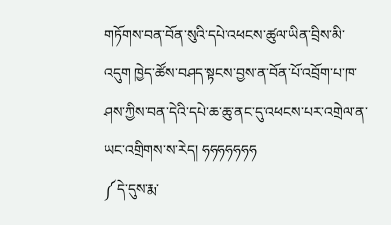གཏོགས་བན་བོན་སུའི་དཔེ་འཕངས་ཚུལ་ཡིན་བྲིས་མི་འདུག ཁྱེད་ཚོས་བཤད་སྟངས་བྱས་ན་བོན་པོ་འབྲོག་པ་ཁ་ཤས་ཀྱིས་བན་དེའི་དཔེ་ཆ་ཆུ་ནང་དུ་འཕངས་པར་འགྲེལ་ན་ཡང་འགྲིགས་ས་རེད། ཧཧཧཧཧཧཧ
༼དེ་དུས་རྨ་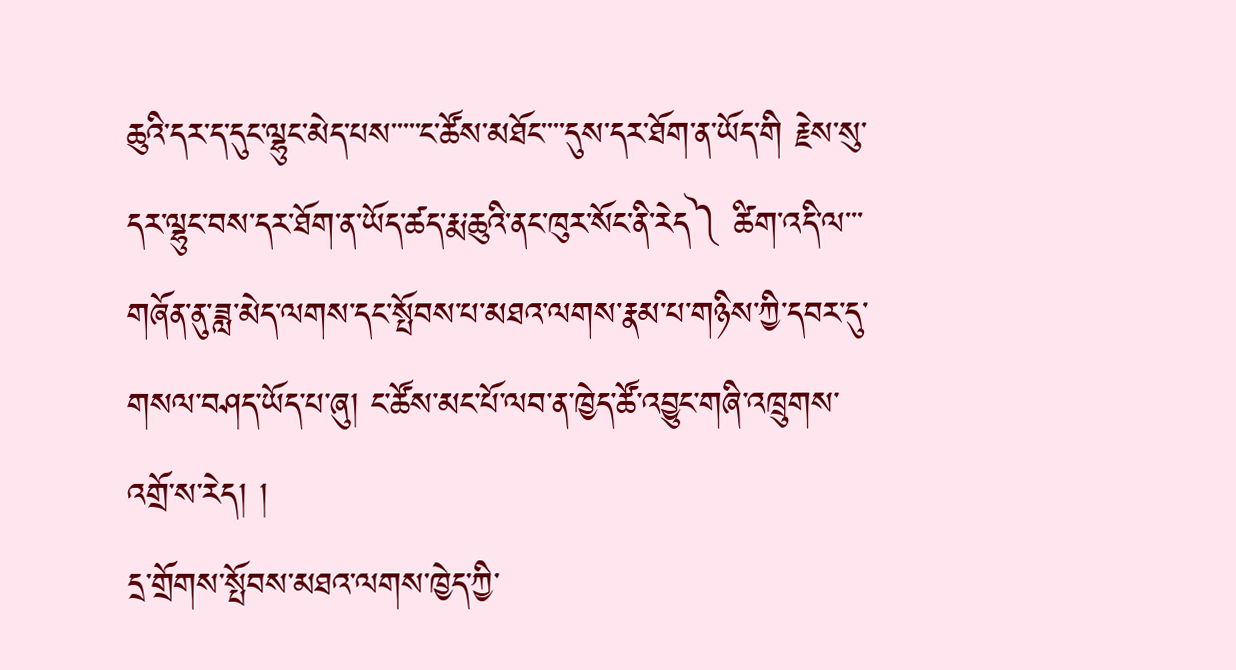ཆུའི་དར་ད་དུང་ལྷུང་མེད་པས་་་་་ང་ཚོས་མཐོང་་་་དུས་དར་ཐོག་ན་ཡོད་གི རྗེས་སུ་དར་ལྷུང་བས་དར་ཐོག་ན་ཡོད་ཚད་རྨ་ཆུའི་ནང་ཁུར་སོང་ནི་རེད༽ ཚིག་འདི་ལ་་་གཞོན་ནུ་ཟླ་མེད་ལགས་དང་སྤོབས་པ་མཐའ་ལགས་རྣམ་པ་གཉིས་ཀྱི་དབར་དུ་གསལ་བཤད་ཡོད་པ་ཞུ། ང་ཚོས་མང་པོ་ལབ་ན་ཁྱེད་ཚོ་འབྱུང་གཞི་འཁྲུགས་འགྲོ་ས་རེད། །
དྲ་གྲོགས་སྤོབས་མཐའ་ལགས་ཁྱེད་ཀྱི་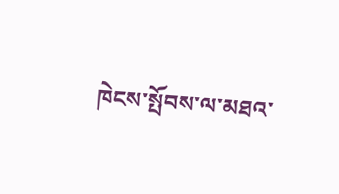ཁེངས་སྤོབས་ལ་མཐའ་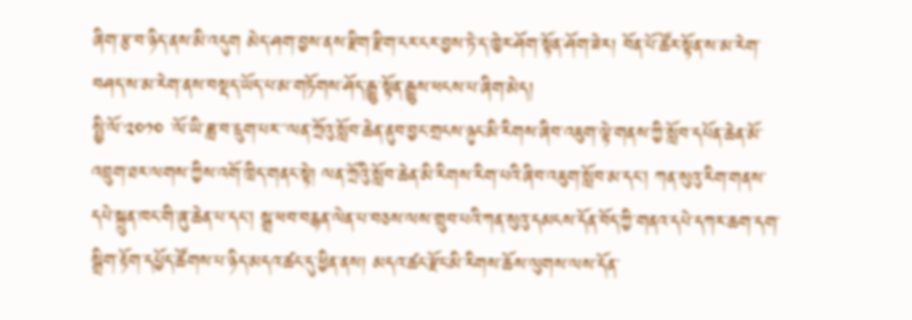ཞིག་རྩ་བ་ཉིད་ནས་མི་འདུག མེད་ཤག་བྱས་ནས་རྫིག་རྫིག་ངར་ངར་བྱས་ཏེ་ད་ཁྱེར་ཤོག་སྟོན་ཤོག་ཟེར། བོན་པོ་ཚོར་སྟོན་ས་མ་རེག་བཤད་ས་མ་རེག་ནས་བསྡད་ཡོད་པ་མ་གཏོགས་ཤོད་རྒྱུ་སྟོན་རྒྱུས་ཕངས་པ་ཞིག་མེད།
སྤྱི་ལོ་༢༠༡༠ ་ལོ་ཡི་ཟླ་བ་དྲུག་པར་་་ལན་ཀྲོའུ་སློབ་ཆེན་ནུབ་བྱང་གྲངས་ཉུང་མི་རིགས་ཞིབ་འཇུག་ལྟེ་གནས་ཀྱི་སློབ་དཔོན་ཆེན་མོ་འབྲུག་ཐར་ལགས་ཀྱིས་འགོ་ཁྲིད་གནང་སྟེ། ལན་ཀྲོའིུ་སློབ་ཆེན་མི་རིགས་རིག་པའི་ཞིབ་འཇུག་སློབ་མ་དང། ཀན་སུའུ་རིག་གནས་དཔེ་སྐྲུན་ཁང་གི་ཞུ་ཆེན་པ་དང། སྒྲ་ཕབ་བརྙན་ལེན་པ་བཅས་ལས་གྲུབ་པའི་ཀན་སུའུ་དམངས་དོན་བོད་ཀྱི་གནའ་དཔེ་དཀར་ཆག་དག་སྒྲིག་རྟོག་དཔྱོད་ཚོགས་པ་ཉིད་མདའ་ཚང་དུ་ཕྱིན་ནས། མདའ་ཚང་རྫོང་མི་རིགས་ཆོས་ལུགས་ལས་དོན་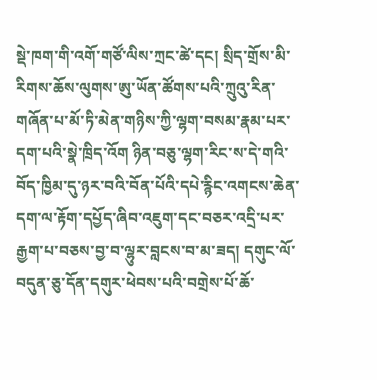སྡེ་ཁག་གི་འགོ་གཙོ་ལིས་ཀྲང་ཚེ་དང། སྲིད་གྲོས་མི་རིགས་ཆོས་ལུགས་ཨུ་ཡོན་ཚོགས་པའི་ཀྲུའུ་རིན་གཞོན་པ་མོ་ཏི་མེན་གཉིས་ཀྱི་ལྷག་བསམ་རྣམ་པར་དག་པའི་སྣེ་ཁྲིད་འོག ཉིན་བཅུ་ལྷག་རིང་ས་དེ་གའི་བོད་ཁྱིམ་དུ་ཉར་བའི་བོན་པོའི་དཔེ་རྙིང་འགངས་ཆེན་དག་ལ་རྟོག་དཔྱོད་ཞིབ་འཇུག་དང་བཅར་འདྲི་པར་རྒྱག་པ་བཅས་བྱ་བ་ལྷུར་བླངས་བ་མ་ཟད། དགུང་ལོ་བདུན་ཅུ་དོན་དགུར་ཕེབས་པའི་བགྲེས་པོ་ཆོ་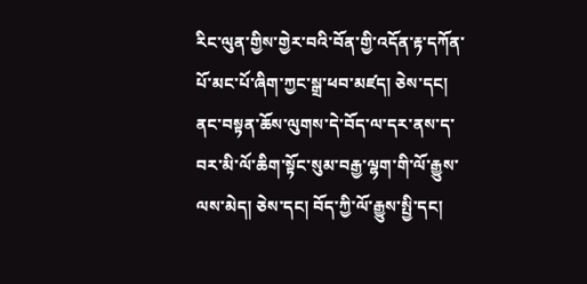རིང་ལུན་གྱིས་གྱེར་བའི་བོན་གྱི་འདོན་རྟ་དཀོན་པོ་མང་པོ་ཞིག་ཀྱང་སྒྲ་ཕབ་མཛད། ཅེས་དང།
ནང་བསྟན་ཆོས་ལུགས་དེ་བོད་ལ་དར་ནས་ད་བར་མི་ལོ་ཆིག་སྟོང་སུམ་བརྒྱ་ལྷག་གི་ལོ་རྒྱུས་ལས་མེད། ཅེས་དང། བོད་ཀྱི་ལོ་རྒྱུས་སྤྱི་དང།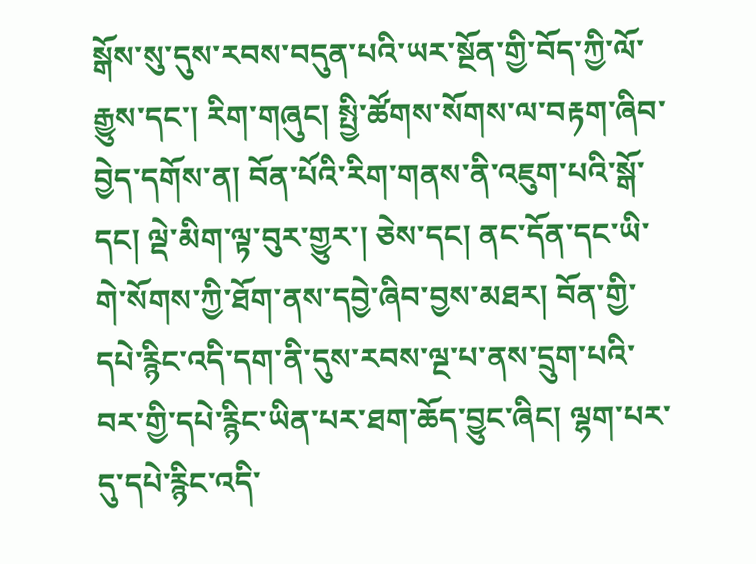སྒོས་སུ་དུས་རབས་བདུན་པའི་ཡར་སྔོན་གྱི་བོད་ཀྱི་ལོ་རྒྱུས་དང་། རིག་གཞུང། སྤྱི་ཚོགས་སོགས་ལ་བརྟག་ཞིབ་བྱེད་དགོས་ན། བོན་པོའི་རིག་གནས་ནི་འཇུག་པའི་སྒོ་དང། ལྡེ་མིག་ལྟ་བུར་གྱུར་། ཅེས་དང། ནང་དོན་དང་ཡི་གེ་སོགས་ཀྱི་ཐོག་ནས་དབྱེ་ཞིབ་བྱས་མཐར། བོན་གྱི་དཔེ་རྙིང་འདི་དག་ནི་དུས་རབས་ལྔ་པ་ནས་དྲུག་པའི་བར་གྱི་དཔེ་རྙིང་ཡིན་པར་ཐག་ཆོད་བྱུང་ཞིང། ལྷག་པར་དུ་དཔེ་རྙིང་འདི་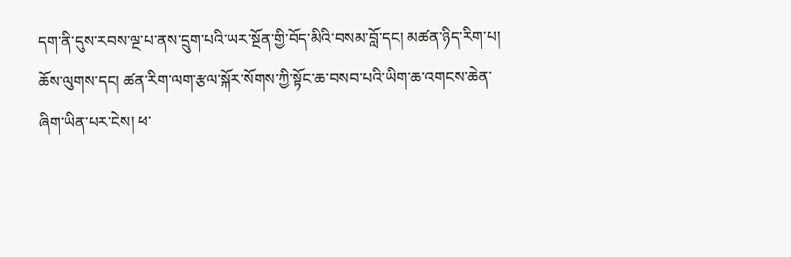དག་ནི་དུས་རབས་ལྔ་པ་ནས་དྲུག་པའི་ཡར་སྔོན་གྱི་བོད་མིའི་བསམ་བློ་དང། མཚན་ཉིད་རིག་པ། ཆོས་ལུགས་དང། ཚན་རིག་ལག་རྩལ་སྐོར་སོགས་ཀྱི་སྟོང་ཆ་བསབ་པའི་ཡིག་ཆ་འགངས་ཆེན་ཞིག་ཡིན་པར་ངེས། ཕ་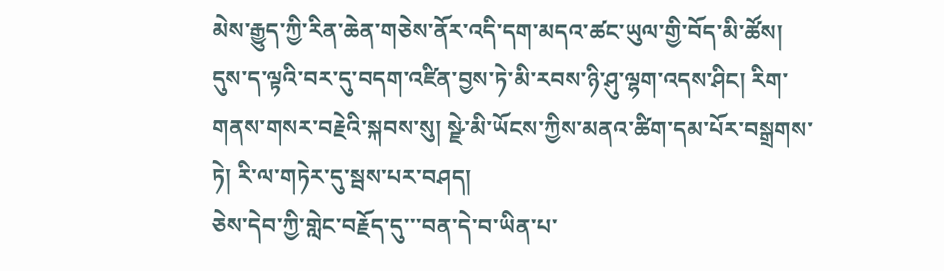མེས་རྒྱུད་ཀྱི་རིན་ཆེན་གཅེས་ནོར་འདི་དག་མདའ་ཚང་ཡུལ་གྱི་བོད་མི་ཚོས། དུས་ད་ལྟའི་བར་དུ་བདག་འཛིན་བྱས་ཏེ་མི་རབས་ཉི་ཤུ་ལྷག་འདས་ཤིང། རིག་གནས་གསར་བརྗེའི་སྐབས་སུ། སྫེ་མི་ཡོངས་ཀྱིས་མནའ་ཚིག་དམ་པོར་བསྒྲགས་ཏེ། རི་ལ་གཏེར་དུ་སྦས་པར་བཤད།
ཅེས་དེབ་ཀྱི་གླེང་བརྗོད་དུ་་་བན་དེ་བ་ཡིན་པ་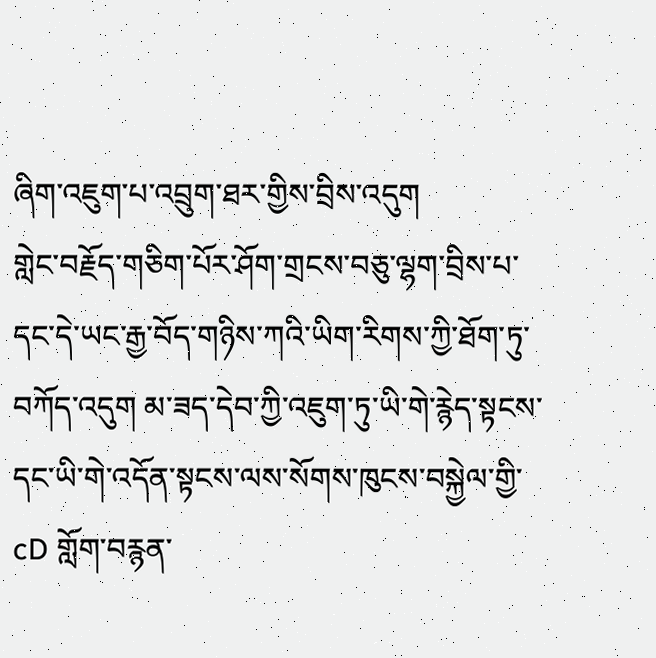ཞིག་འཇུག་པ་འབྲུག་ཐར་གྱིས་བྲིས་འདུག
གླེང་བརྗོད་གཅིག་པོར་ཤོག་གྲངས་བཅུ་ལྷག་བྲིས་པ་དང་དེ་ཡང་རྒྱ་བོད་གཉིས་ཀའི་ཡིག་རིགས་ཀྱི་ཐོག་ཏུ་བཀོད་འདུག མ་ཟད་དེབ་ཀྱི་འཇུག་ཏུ་ཡི་གེ་རྙེད་སྟངས་དང་ཡི་གེ་འདོན་སྟངས་ལས་སོགས་ཁུངས་བསྐྱེལ་གྱི་cD གློག་བརྙན་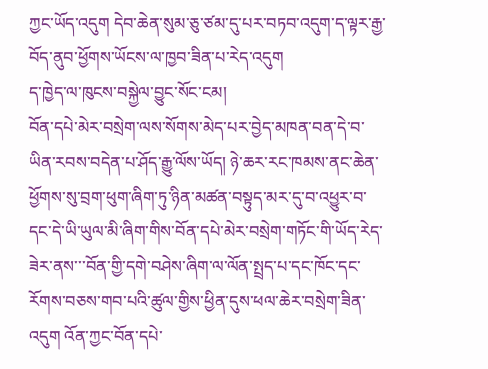ཀྱང་ཡོད་འདུག དེབ་ཆེན་སུམ་ཅུ་ཙམ་དུ་པར་བཏབ་འདུག་ད་ལྟར་རྒྱ་བོད་ནུབ་ཕྱོགས་ཡོངས་ལ་ཁྱབ་ཟིན་པ་རེད་འདུག
ད་ཁྱེད་ལ་ཁུངས་བསྐྱེལ་བྱུང་སོང་ངམ།
བོན་དཔེ་མེར་བསྲེག་ལས་སོགས་མེད་པར་བྱེད་མཁན་བན་དེ་བ་ཡིན་རབས་བདེན་པ་ཤོད་རྒྱུ་ལོས་ཡོད། ཉེ་ཆར་རང་ཁམས་ནང་ཆེན་ཕྱོགས་སུ་བྲག་ཕུག་ཞིག་ཏུ་ཉིན་མཚན་བསྟུད་མར་དུ་བ་འཕྱུར་བ་དང་དེ་ཡི་ཡུལ་མི་ཞིག་གིས་བོན་དཔེ་མེར་བསྲེག་གཏོང་གི་ཡོད་རེད་ཟེར་ནས་་་བོན་གྱི་དགེ་བཤེས་ཞིག་ལ་ལོན་སྤྲད་པ་དང་ཁོང་དང་རོགས་བཅས་གབ་པའི་ཚུལ་གྱིས་ཕྱིན་དུས་ཕལ་ཆེར་བསྲེག་ཟིན་འདུག འོན་ཀྱང་བོན་དཔེ་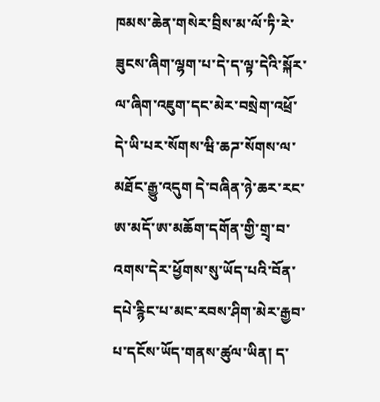ཁམས་ཆེན་གསེར་བྲིས་མ་ལོ་ཏི་རེ་ཟུངས་ཞིག་ལྷག་པ་དེ་ད་ལྟ་དེའི་སྐོར་ལ་ཞིག་འཇུག་དང་མེར་བསྲེག་འཕྲོ་དེ་ཡི་པར་སོགས་ཝི་ཆཌ་སོགས་ལ་མཐོང་རྒྱུ་འདུག དེ་བཞིན་ཉེ་ཆར་རང་ཨ་མདོ་ཨ་མཆོག་དགོན་གྱི་གྲྭ་བ་འགས་དེར་ཕྱོགས་སུ་ཡོད་པའི་བོན་དཔེ་རྙིང་པ་མང་རབས་ཤིག་མེར་རྒྱབ་པ་དངོས་ཡོད་གནས་ཚུལ་ཡིན། ད་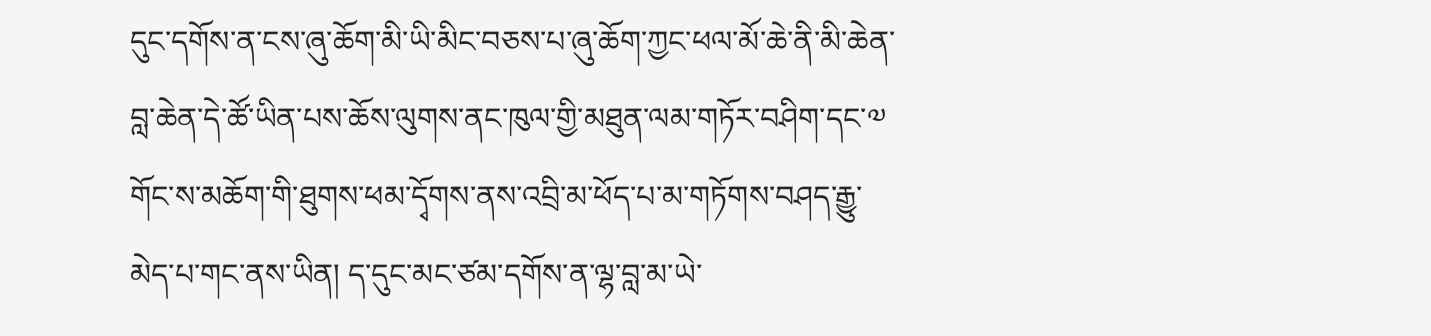དུང་དགོས་ན་ངས་ཞུ་ཆོག་མི་ཡི་མིང་བཅས་པ་ཞུ་ཆོག་ཀྱང་ཕལ་མོ་ཆེ་ནི་མི་ཆེན་བླ་ཆེན་དེ་ཚོ་ཡིན་པས་ཆོས་ལུགས་ནང་ཁུལ་གྱི་མཐུན་ལམ་གཏོར་བཤིག་དང་༧ གོང་ས་མཆོག་གི་ཐུགས་ཕམ་དྭོགས་ནས་འབྲི་མ་ཕོད་པ་མ་གཏོགས་བཤད་རྒྱུ་མེད་པ་གང་ནས་ཡིན། ད་དུང་མང་ཙམ་དགོས་ན་ལྷ་བླ་མ་ཡེ་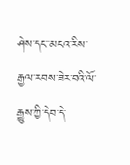ཤེས་དང་་མངའ་རིས་རྒྱལ་རབས་ཟེར་བའི་ལོ་རྒྱུས་ཀྱི་དེབ་དེ་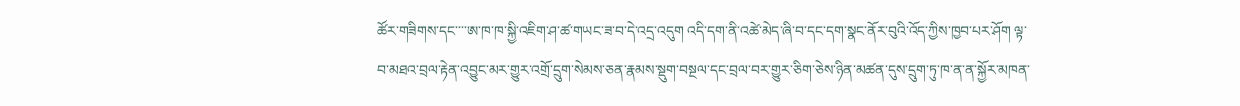ཚོར་གཟིགས་དང་་་་ཨ་ཁ་ཁ་སྐྱི་འཇིག་ཤ་ཚ་གཡང་ཟ་བ་དེ་འདྲ་འདུག འདི་དག་ནི་འཚེ་མེད་ཞི་བ་དང་དག་སྣང་ནོར་བུའི་འོད་ཀྱིས་ཁྱབ་པར་ཤོག ལྟ་བ་མཐའ་བྲལ་རྟེན་འབྱུང་མར་གྱུར་འགྲོ་དྲུག་སེམས་ཅན་རྣམས་སྡུག་བསྔལ་དང་བྲལ་བར་གྱུར་ཅིག་ཅེས་ཉིན་མཚན་དུས་དྲུག་ཏུ་ཁ་ན་ན་སྐྱོར་མཁན་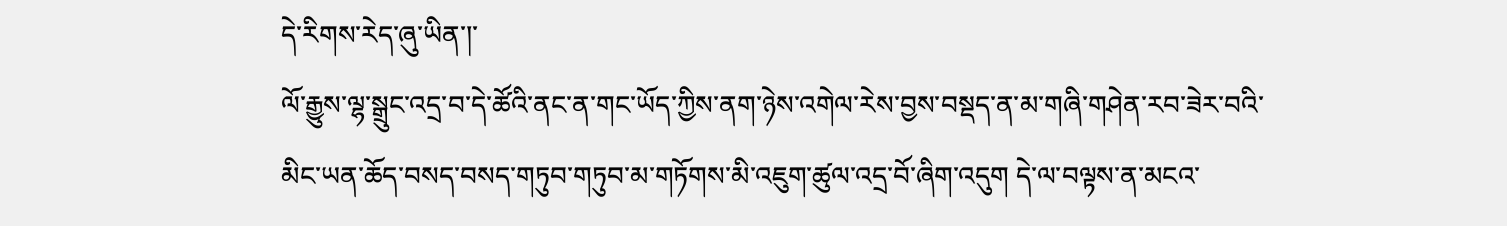དེ་རིགས་རེད་ཞུ་ཡིན་།་
ལོ་རྒྱུས་ལྷ་སྒྲུང་འདྲ་བ་དེ་ཚོའི་ནང་ན་གང་ཡོད་ཀྱིས་ནག་ཉེས་འགེལ་རེས་བྱས་བསྡད་ན་མ་གཞི་གཤེན་རབ་ཟེར་བའི་མིང་ཡན་ཆོད་བསད་བསད་གཏུབ་གཏུབ་མ་གཏོགས་མི་འཇུག་ཚུལ་འདྲ་བོ་ཞིག་འདུག དེ་ལ་བལྟས་ན་མངའ་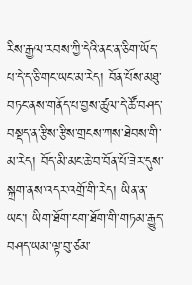རིས་རྒྱལ་རབས་ཀྱི་དེའི་ནང་ན་ཅིག་ཡོད་པ་དེ་ད་ཅི་གང་ཡང་མ་རེད། བོན་པོས་མཐུ་བཏང་ནས་གནོད་པ་བྱས་ཚུལ་དེ་ཚོ་བཤད་བསྡད་ན་རྩིས་རྩིས་གྲངས་ཀས་ཐེབས་གི་མ་རེད། བོད་མི་མང་ཆེ་བ་བོན་པོ་ཟེར་དུས་སྐྲག་ནས་འདར་འགྲོ་གི་རེད། ཡིན་ན་ཡང་། ཡིག་ཐོག་ངག་ཐོག་གི་གཏམ་རྒྱུད་བཤད་ཡམ་ལྟ་བུ་ཙམ་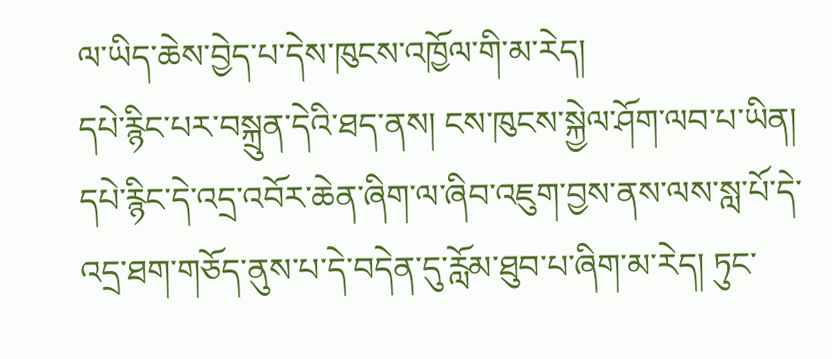ལ་ཡིད་ཆེས་བྱེད་པ་དེས་ཁུངས་འཁྱོལ་གི་མ་རེད།
དཔེ་རྙིང་པར་བསྐྲུན་དེའི་ཐད་ནས། ངས་ཁུངས་སྐྱེལ་ཤོག་ལབ་པ་ཡིན། དཔེ་རྙིང་དེ་འདྲ་འབོར་ཆེན་ཞིག་ལ་ཞིབ་འཇུག་བྱས་ནས་ལས་སླ་པོ་དེ་འདྲ་ཐག་གཅོད་ནུས་པ་དེ་བདེན་དུ་རློམ་ཐུབ་པ་ཞིག་མ་རེད། ཏུང་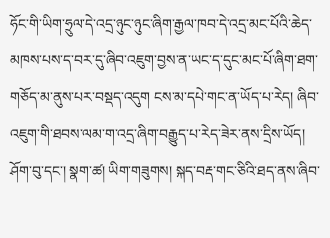ཧོང་གི་ཡིག་ཧྲུལ་དེ་འདྲ་ཉུང་ཉུང་ཞིག་རྒྱལ་ཁབ་དེ་འདྲ་མང་པོའི་ཆེད་མཁས་པས་ད་བར་དུ་ཞིབ་འཇུག་བྱས་ན་ཡང་ད་དུང་མང་པོ་ཞིག་ཐག་གཅོད་མ་ནུས་པར་བསྡད་འདུག ངས་མ་དཔེ་གང་ན་ཡོད་པ་རེད། ཞིབ་འཇུག་གི་ཐབས་ལམ་ག་འདྲ་ཞིག་བརྒྱུད་པ་རེད་ཟེར་ནས་དྲིས་ཡོད། ཤོག་བུ་དང་། སྣག་ཚ། ཡིག་གཟུགས། སྐད་བརྡ་གང་ཅིའི་ཐད་ནས་ཞིབ་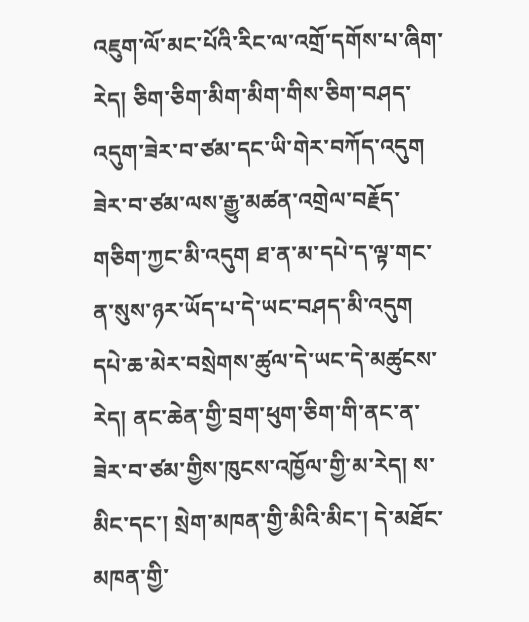འཇུག་ལོ་མང་པོའི་རིང་ལ་འགྲོ་དགོས་པ་ཞིག་རེད། ཅིག་ཅིག་མིག་མིག་གིས་ཅིག་བཤད་འདུག་ཟེར་བ་ཙམ་དང་ཡི་གེར་བཀོད་འདུག ཟེར་བ་ཙམ་ལས་རྒྱུ་མཚན་འགྲེལ་བརྗོད་གཅིག་ཀྱང་མི་འདུག ཐ་ན་མ་དཔེ་ད་ལྟ་གང་ན་སུས་ཉར་ཡོད་པ་དེ་ཡང་བཤད་མི་འདུག
དཔེ་ཆ་མེར་བསྲེགས་ཚུལ་དེ་ཡང་དེ་མཚུངས་རེད། ནང་ཆེན་གྱི་བྲག་ཕུག་ཅིག་གི་ནང་ན་ཟེར་བ་ཙམ་གྱིས་ཁུངས་འཁྱོལ་གྱི་མ་རེད། ས་མིང་དང་། སྲེག་མཁན་གྱི་མིའི་མིང་། དེ་མཐོང་མཁན་གྱི་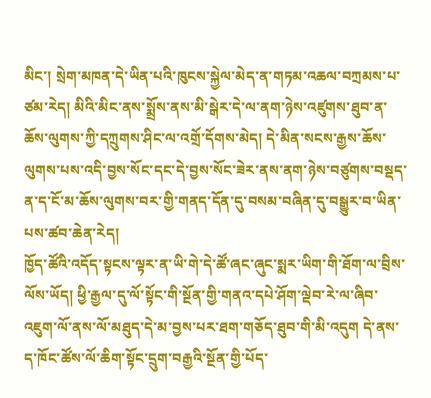མིང་། སྲེག་མཁན་དེ་ཡིན་པའི་ཁུངས་སྐྱེལ་མེད་ན་གཏམ་འཆལ་བཀྲམས་པ་ཙམ་རེད། མིའི་མིང་ནས་སྨྲོས་ནས་མི་སྒེར་དེ་ལ་ནག་ཉེས་འཛུགས་ཐུབ་ན་ཆོས་ལུགས་ཀྱི་དཀྲུགས་ཤིང་ལ་འགྲོ་དོགས་མེད། དེ་མིན་སངས་རྒྱས་ཆོས་ལུགས་པས་འདི་བྱས་སོང་དང་དེ་བྱས་སོང་ཟེར་ནས་ནག་ཉེས་བཙུགས་བསྡད་ན་ད་ངོ་མ་ཆོས་ལུགས་བར་གྱི་གནད་དོན་དུ་བསམ་བཞིན་དུ་བསྒྱུར་བ་ཡིན་པས་ཚབ་ཆེན་རེད།
ཁྱོད་ཚོའི་འདོད་སྟངས་ལྟར་ན་ཡི་གེ་དེ་ཚོ་ཞང་ཞུང་སྨར་ཡིག་གི་ཐོག་ལ་བྲིས་ལོས་ཡོད། ཕྱི་རྒྱལ་དུ་ལོ་སྟོང་གི་སྔོན་གྱི་གནའ་དཔེ་ཤོག་ལྡེབ་རེ་ལ་ཞིབ་འཇུག་ལོ་ནས་ལོ་མཐུད་དེ་མ་བྱས་པར་ཐག་གཅོད་ཐུབ་གི་མི་འདུག དེ་ནས་ད་ཁོང་ཚོས་ལོ་ཆིག་སྟོང་དྲུག་བརྒྱའི་སྔོན་གྱི་པོད་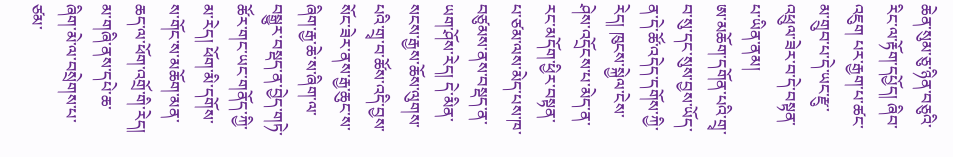ཆེན་སུམ་ཅུ་ཉིན་བཅུའི་རིང་ལ་རྟོག་དཔྱོད། ཞིབ་འཇུག པར་རྒྱག་པ་ཚང་མ་གྲུབ་པ་དེ་ཡང་རྫུ་འཕྲུལ་ཟེར་བ་དེ་བསྟན་པ་ཡིན་ནམ།
ཨ་མཆོག་དགོན་པའི་གྲྭ་བ་སུ་དང་སུས་བྱས་ཡོད་ན་དེ་ཚོ་འདེད་དགོས་ཀྱི་རེད། ཁུངས་སྐྱེལ་ངེས་ཤེས་འདྲོངས་པ་མེད་ན་རང་མདོག་ཕྱིར་བསྟན་པ་ཙམ་ལས་མེད་པས་ཁ་བཙུམས་ནས་བསྡད་ན་ཡག་ཤོས་རེད། དེ་མིན་སངས་རྒྱས་ཆོས་ལུགས་པའི་གྲྭ་བ་ཚོས་འདི་བྱས་སོང་ཟེར་ནས་རྒྱ་ཆུང་ས་ཞིག་རྒྱ་ཆེ་ས་ཞིག་ལ་བསྒྱུར་བསྡད་ན་བྱེད་གཏེ་ཚོར་གང་ཡང་གནོད་ཀྱི་མ་རེད། ཕོག་མི་དགོས་ས་གོང་ས་མཆོག་མན་ཆད་ལ་ཕོག་འགྲོ་གི་རེད། མ་གཞི་ནས་དཔེ་ཆ་ཞིག་མེ་ལ་བསྲེགས་པ་ཙམ་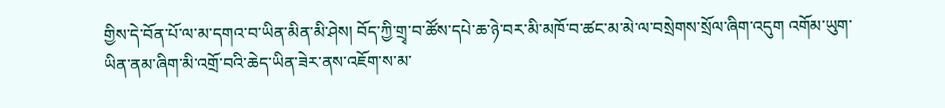གྱིས་དེ་བོན་པོ་ལ་མ་དགའ་བ་ཡིན་མིན་མི་ཤེས། བོད་ཀྱི་གྲྭ་བ་ཚོས་དཔེ་ཆ་ཉེ་བར་མི་མཁོ་བ་ཚང་མ་མེ་ལ་བསྲེགས་སྲོལ་ཞིག་འདུག འགོམ་ཡུག་ཡིན་ནམ་ཞིག་མི་འགྲོ་བའི་ཆེད་ཡིན་ཟེར་ནས་འཇོག་ས་མ་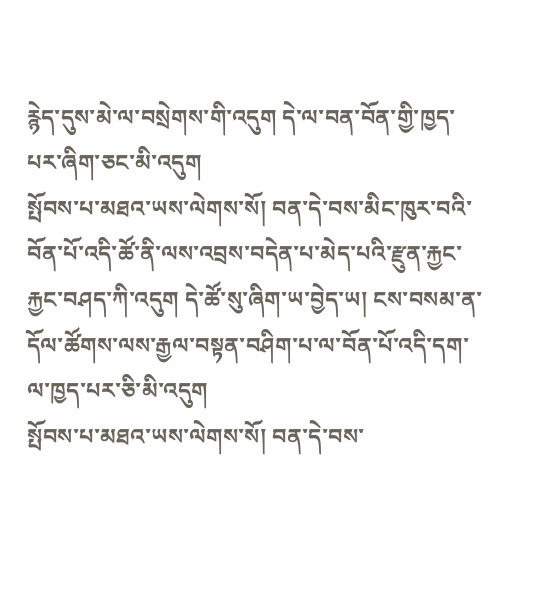རྙེད་དུས་མེ་ལ་བསྲེགས་གི་འདུག དེ་ལ་བན་བོན་གྱི་ཁྱད་པར་ཞིག་ཅང་མི་འདུག
སྤོབས་པ་མཐའ་ཡས་ལེགས་སོ། བན་དེ་བས་མིང་ཁུར་བའི་བོན་པོ་འདི་ཚོ་ནི་ལས་འབྲས་བདེན་པ་མེད་པའི་རྫུན་རྐྱང་རྐྱང་བཤད་ཀི་འདུག དེ་ཚོ་སུ་ཞིག་ཡ་བྱེད་ཡ། ངས་བསམ་ན་དོལ་ཚོགས་ལས་རྒྱལ་བསྟན་བཤིག་པ་ལ་བོན་པོ་འདི་དག་ལ་ཁྱད་པར་ཅི་མི་འདུག
སྤོབས་པ་མཐའ་ཡས་ལེགས་སོ། བན་དེ་བས་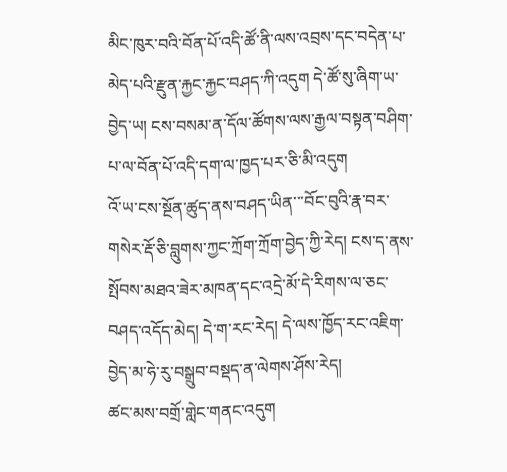མིང་ཁུར་བའི་བོན་པོ་འདི་ཚོ་ནི་ལས་འབྲས་དང་བདེན་པ་མེད་པའི་རྫུན་རྐྱང་རྐྱང་བཤད་ཀི་འདུག དེ་ཚོ་སུ་ཞིག་ཡ་བྱེད་ཡ། ངས་བསམ་ན་དོལ་ཚོགས་ལས་རྒྱལ་བསྟན་བཤིག་པ་ལ་བོན་པོ་འདི་དག་ལ་ཁྱད་པར་ཅི་མི་འདུག
འོ་ཡ་ངས་སྔོན་ཚུད་ནས་བཤད་ཡིན་་་བོང་བུའི་རྣ་བར་གསེར་རྡོ་ཅི་བླུགས་ཀྱང་ཀྲོག་ཀྲོག་བྱེད་ཀྱི་རེད། ངས་ད་ནས་སྤོབས་མཐའ་ཟེར་མཁན་དང་འདྲེ་མོ་དེ་རིགས་ལ་ཅང་བཤད་འདོད་མེད། དེ་ག་རང་རེད། དེ་ལས་ཁྱོད་རང་འཇིག་བྱེད་མ་ཧེ་རུ་བསྒྲུབ་བསྡད་ན་ལེགས་ཤོས་རེད།
ཚང་མས་བགྲོ་གླེང་གནང་འདུག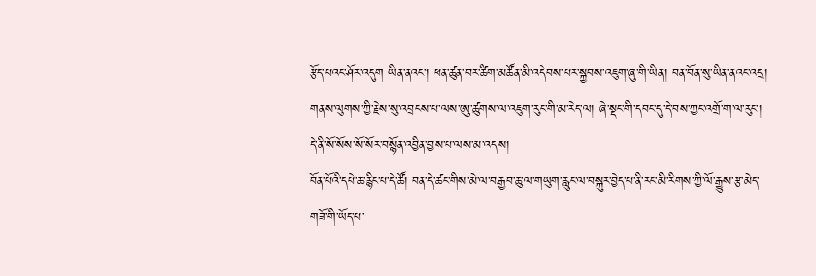རྩོད་པའང་ཤོར་འདུག ཡིན་ནའང་། ཕན་ཚུན་བར་ཚིག་མཚོན་མི་འདེབས་པར་སྐྱབས་འཇུག་ཞུ་གི་ཡིན། བན་བོན་སུ་ཡིན་ནའང་འདྲ། གནས་ལུགས་ཀྱི་རྗེས་སུ་འབྲངས་པ་ལས་ཨུ་ཚུགས་ལ་འཇུག་རུང་གི་མ་རེད་ལ། ཞེ་སྡང་གི་དབང་དུ་དེ་བས་ཀྱང་འགྲོ་ག་ལ་རུང་། དེ་ནི་སོ་སོས་སོ་སོར་བསྙོན་འབྱིན་བྱས་པ་ལས་མ་འདས།
བོན་པོའི་དཔེ་ཆ་རྙིང་པ་དེ་ཚོ། བན་དེ་ཚང་གིས་མེ་ལ་བརྒྱབ་ཆུ་ལ་གཡུག་རླུང་ལ་བསྐུར་བྱེད་པ་ནི་རང་མི་རིགས་ཀྱི་ལོ་རྒྱུས་རྩ་མེད་གཟོ་གི་ཡོད་པ་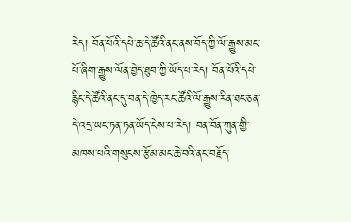རེད། བོན་པོའི་དཔེ་ཆ་དེ་ཚོའི་ནང་ནས་བོད་ཀྱི་ལོ་རྒྱུས་མང་པོ་ཞིག་རྒྱུས་ལོན་བྱེད་ཐུབ་ཀྱི་ཡོད་པ་རེད། བོན་པོའི་དཔེ་རྙིང་དེ་ཚོའི་ནང་དུ་བན་དེ་ཁྱེད་རང་ཚོའི་ལོ་རྒྱུས་རིན་ཐང་ཅན་དེ་འདྲ་ཡང་ཏན་ཏན་ཡོད་ངེས་པ་རེད། བན་བོན་ཀུན་གྱི་མཁས་པའི་གསུངས་རྩོམ་མང་ཆེ་བའི་ནང་བརྗོད་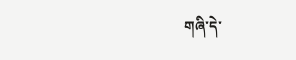གཞི་དེ་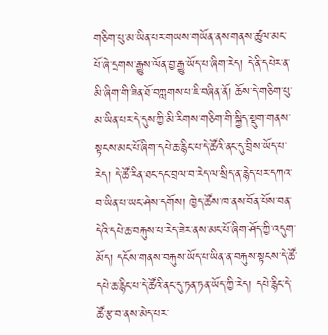གཅིག་པུ་མ་ཡིན་པར་གཡས་གཡོན་ནས་གནས་ཚུལ་མང་པོ་ཞེ་དྲགས་རྒྱུས་ལོན་བྱ་རྒྱུ་ཡོད་པ་ཞིག་རེད། དེ་ནི་དཔེར་ན་མི་ཞིག་གི་ཟིན་ཐོ་བཀླགས་པ་ཇི་བཞིན་ནོ། ཆོས་དེ་གཅིག་པུ་མ་ཡིན་པར་དེ་དུས་ཀྱི་མི་རིགས་གཅིག་གི་སྐྱིད་སྡུག་གནས་སྟངས་མང་པོ་ཞིག་དཔེ་ཆ་རྙིང་པ་དེ་ཚོའི་ནང་དུ་བྲིས་ཡོད་པ་རེད། དེ་ཚོ་རིན་ཐང་དང་བྲལ་བ་རེད་ལ་སྲིད་ན་རྙེད་པར་དཀའ་བ་ཡིན་པ་ཡང་ཤེས་དགོས། ཁྱེད་ཚོས་ཁ་ནས་བོན་པོས་བན་དེའི་དཔེ་ཆ་བརྐུས་པ་རེད་ཟེར་ནས་མང་པོ་ཞིག་ཤོད་ཀྱི་འདུག་མོད། དངོས་གནས་བརྐུས་ཡོད་པ་ཡིན་ན་བརྐུས་སྟངས་དེ་ཚོ་དཔེ་ཆ་རྙིང་པ་དེ་ཚོའི་ནང་དུ་ཏན་ཏན་ཡོད་ཀྱི་རེད། དཔེ་རྙིང་དེ་ཚོ་རྩ་བ་ནས་མེད་པར་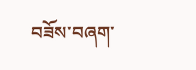བཟོས་བཞག་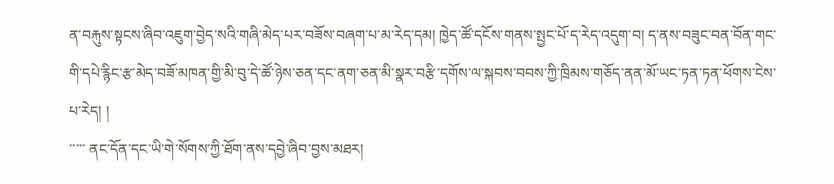ན་བརྐུས་སྟངས་ཞིབ་འཇུག་བྱེད་སའི་གཞི་མེད་པར་བཟོས་བཞག་པ་མ་རེད་དམ། ཁྱེད་ཚོ་དངོས་གནས་སྤྱང་པོ་ད་རེད་འདུག་བ། ད་ནས་བཟུང་བན་བོན་གང་གི་དཔེ་རྙིང་རྩ་མེད་བཟོ་མཁན་གྱི་མི་བུ་དེ་ཚོ་ཉེས་ཅན་དང་ནག་ཅན་མི་སྣར་བརྩི་དགོས་ལ་སྐབས་བབས་ཀྱི་ཁྲིམས་གཅོད་ནན་མོ་ཡང་ཏན་ཏན་ཕོགས་ངེས་པ་རེད། །
་་་་་ ནང་དོན་དང་ཡི་གེ་སོགས་ཀྱི་ཐོག་ནས་དབྱེ་ཞིབ་བྱས་མཐར།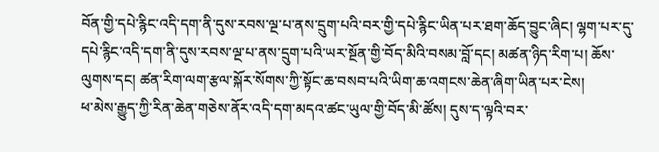བོན་གྱི་དཔེ་རྙིང་འདི་དག་ནི་དུས་རབས་ལྔ་པ་ནས་དྲུག་པའི་བར་གྱི་དཔེ་རྙིང་ཡིན་པར་ཐག་ཆོད་བྱུང་ཞིང། ལྷག་པར་དུ་དཔེ་རྙིང་འདི་དག་ནི་དུས་རབས་ལྔ་པ་ནས་དྲུག་པའི་ཡར་སྔོན་གྱི་བོད་མིའི་བསམ་བློ་དང། མཚན་ཉིད་རིག་པ། ཆོས་ལུགས་དང། ཚན་རིག་ལག་རྩལ་སྐོར་སོགས་ཀྱི་སྟོང་ཆ་བསབ་པའི་ཡིག་ཆ་འགངས་ཆེན་ཞིག་ཡིན་པར་ངེས།
ཕ་མེས་རྒྱུད་ཀྱི་རིན་ཆེན་གཅེས་ནོར་འདི་དག་མདའ་ཚང་ཡུལ་གྱི་བོད་མི་ཚོས། དུས་ད་ལྟའི་བར་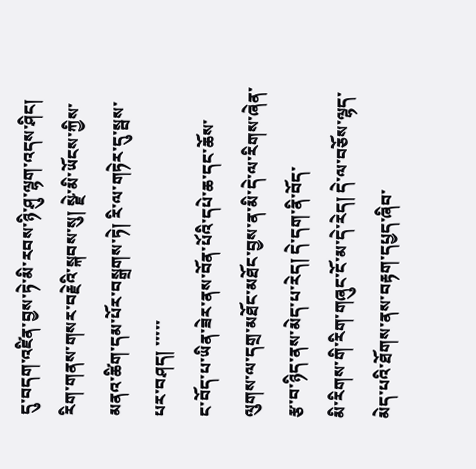དུ་བདག་འཛིན་བྱས་ཏེ་མི་རབས་ཉི་ཤུ་ལྷག་འདས་ཤིང། རིག་གནས་གསར་བརྗེའི་སྐབས་སུ། སྫེ་མི་ཡོངས་ཀྱིས་མནའ་ཚིག་དམ་པོར་བསྒྲགས་ཏེ། རི་ལ་གཏེར་དུ་སྦས་པར་བཤད། ་་་་་
ང་བོད་པ་ཡིན་ཟེར་ནས་བོན་པོའི་དཔེ་ཆ་དང་ཆོས་ལུགས་ལ་དགྲ་མཐོང་མཐོང་བྱས་ན་མི་དེ་ལ་རིགས་ཞེན་རྩ་བ་ཉིད་ནས་མེད་པ་རེད། དེ་དག་ནི་བོད་
མི་རིགས་གི་རིག་གཞུང་ངོ་མ་དེ་རེད། དེ་ལ་བཅོས་ལྷད་མེད་པའི་ཐོགས་ནས་བརྟག་དཔྱད་ཞིབ་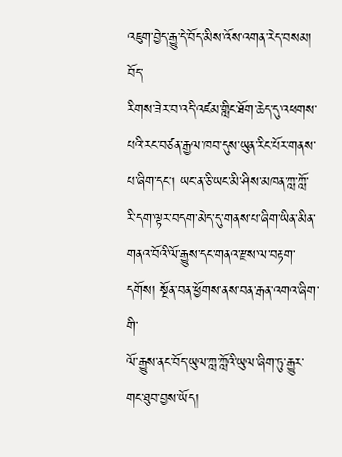འཇུག་བྱེད་རྒྱུ་དེ་བོད་མིས་འོས་འགན་རེད་བསམ། བོད་
རིགས་ཟེར་བ་འདི་འཛམ་གླིང་ཐོག་ཆེད་དུ་འཕགས་པའི་རང་བཙན་རྒྱལ་ཁབ་དུས་ཡུན་རིང་པོར་གནས་པ་ཞིག་དང། ཡང་ན་ཅི་ཡང་མི་ཤིས་མཁན་ཀླ་ཀློ་
རི་དག་ལྟར་བདག་མེད་དུ་གནས་པ་ཞིག་ཡིན་མིན་གནའ་བོའི་ལོ་རྒྱུས་དང་གནའ་རྫས་ལ་བརྟག་དགོས། སྔོན་བན་ཕྱོགས་ནས་བན་རྒན་འགའ་ཞིག་གི་
ལོ་རྒྱུས་ནང་བོད་ཡུལ་ཀླ་ཀློའི་ཡུལ་ཞིག་ཏུ་རྒྱུར་གང་ཐུབ་བྱས་ཡོད།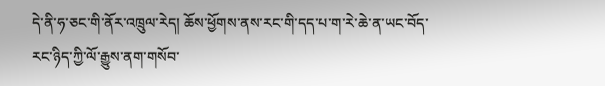དེ་ནི་ཧ་ཅང་གི་ནོར་འཁྲུལ་རེད། ཆོས་ཕྱོགས་ནས་རང་གི་དད་པ་ག་རེ་ཆེ་ན་ཡང་བོད་
རང་ཉིད་ཀྱི་ལོ་རྒྱུས་ནག་གསོབ་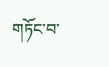གཏོང་བ་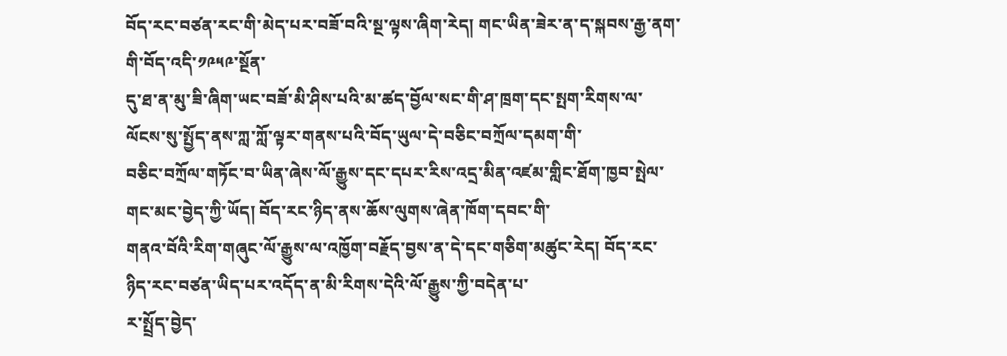བོད་རང་བཙན་རང་གི་མེད་པར་བཟོ་བའི་སྔ་ལྟས་ཞིག་རེད། གང་ཡིན་ཟེར་ན་ད་སྐབས་རྒྱ་ནག་གི་བོད་འདི་༡༩༥༩་སྔོན་
དུ་ཐ་ན་མུ་ཟི་ཞིག་ཡང་བཟོ་མི་ཤིས་པའི་མ་ཚད་བྱོལ་སང་གི་ཤ་ཁྲག་དང་སྤག་རིགས་ལ་ལོངས་སུ་སྤྱོད་ནས་ཀླ་ཀློ་ལྟར་གནས་པའི་བོད་ཡུལ་དེ་བཅིང་བཀྲོལ་དམག་གི་
བཅིང་བཀྲོལ་གཏོང་བ་ཡིན་ཞེས་ལོ་རྒྱུས་དང་དཔར་རིས་འདྲ་མིན་འཛམ་གླིང་ཐོག་ཁྱབ་སྤེལ་གང་མང་བྱེད་ཀྱི་ཡོད། བོད་རང་ཉིད་ནས་ཆོས་ལུགས་ཞེན་ཁོག་དབང་གི་
གནའ་བོའི་རིག་གཞུང་ལོ་རྒྱུས་ལ་འཁྱོག་བརྗོད་བྱས་ན་དེ་དང་གཅིག་མཚུང་རེད། བོད་རང་ཉིད་རང་བཙན་ཡིད་པར་འདོད་ན་མི་རིགས་དེའི་ལོ་རྒྱུས་ཀྱི་བདེན་པ་
ར་སྤྲོད་བྱེད་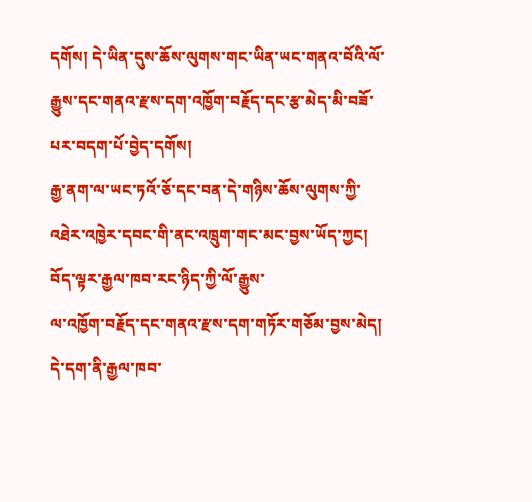དགོས། དེ་ཡིན་དུས་ཆོས་ལུགས་གང་ཡིན་ཡང་གནའ་བོའི་ལོ་རྒྱུས་དང་གནའ་རྫས་དག་འཁྱོག་བརྗོད་དང་རྩ་མེད་མི་བཟོ་པར་བདག་པོ་བྱེད་དགོས།
རྒྱ་ནག་ལ་ཡང་ཏའོ་ཅོ་དང་བན་དེ་གཉིས་ཆོས་ལུགས་ཀྱི་འཐེར་འཁྱེར་དབང་གི་ནང་འཁྲུག་གང་མང་བྱས་ཡོད་ཀྱང། བོད་ལྟར་རྒྱལ་ཁབ་རང་ཉིད་ཀྱི་ལོ་རྒྱུས་
ལ་འཁྱོག་བརྗོད་དང་གནའ་རྫས་དག་གཏོར་གཅོམ་བྱས་མེད། དེ་དག་ནི་རྒྱལ་ཁབ་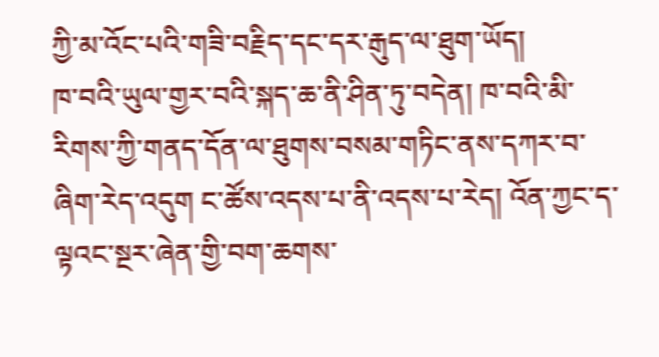ཀྱི་མ་འོང་པའི་གཟི་བརྗིད་དང་དར་རྒུད་ལ་ཐུག་ཡོད།
ཁ་བའི་ཡུལ་གྱར་བའི་སྐད་ཆ་ནི་ཤིན་ཏུ་བདེན། ཁ་བའི་མི་རིགས་ཀྱི་གནད་དོན་ལ་ཐུགས་བསམ་གཏིང་ནས་དཀར་བ་ཞིག་རེད་འདུག ང་ཚོས་འདས་པ་ནི་འདས་པ་རེད། འོན་ཀྱང་ད་ལྟའང་སྔར་ཞེན་གྱི་བག་ཆགས་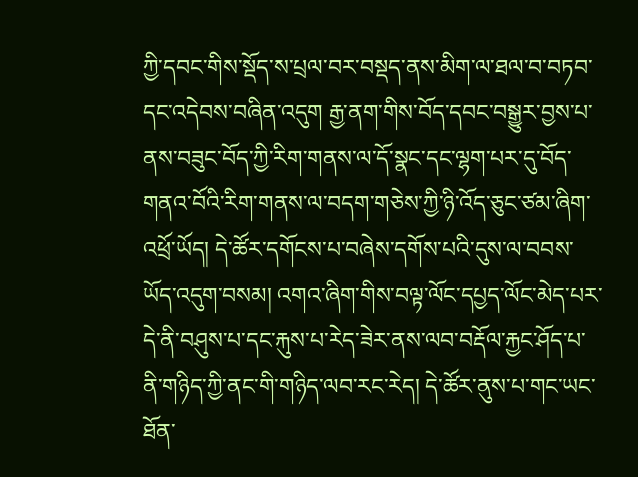ཀྱི་དབང་གིས་སྡོད་ས་པྲལ་བར་བསྡད་ནས་མིག་ལ་ཐལ་བ་བཏབ་དང་འདེབས་བཞིན་འདུག རྒྱ་ནག་གིས་བོད་དབང་བསྒྱུར་བྱས་པ་ནས་བཟུང་བོད་ཀྱི་རིག་གནས་ལ་དོ་སྣང་དང་ལྷག་པར་དུ་བོད་གནའ་བོའི་རིག་གནས་ལ་བདག་གཅེས་ཀྱི་ཉི་འོད་ཅུང་ཙམ་ཞིག་འཕྲོ་ཡོད། དེ་ཚོར་དགོངས་པ་བཞེས་དགོས་པའི་དུས་ལ་བབས་ཡོད་འདུག་བསམ། འགའ་ཞིག་གིས་བལྟ་ལོང་དཔྱད་ལོང་མེད་པར་དེ་ནི་བཤུས་པ་དང་རྐུས་པ་རེད་ཟེར་ནས་ལབ་བརྡོལ་རྐྱང་ཤོད་པ་ནི་གཉིད་ཀྱི་ནང་གི་གཉིད་ལབ་རང་རེད། དེ་ཚོར་ནུས་པ་གང་ཡང་ཐོན་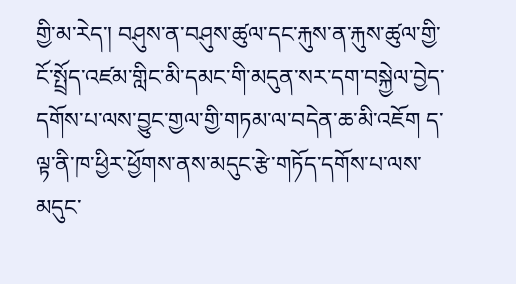གྱི་མ་རེད་། བཤུས་ན་བཤུས་ཚུལ་དང་རྐུས་ན་རྐུས་ཚུལ་གྱི་ངོ་སྤྲོད་འཛམ་གླིང་མི་དམང་གི་མདུན་སར་དག་བསྐྱེལ་བྱེད་དགོས་པ་ལས་བྱུང་གྱལ་གྱི་གཏམ་ལ་བདེན་ཆ་མི་འཇོག ད་ལྟ་ནི་ཁ་ཕྱིར་ཕྱོགས་ནས་མདུང་རྩེ་གཏོད་དགོས་པ་ལས་མདུང་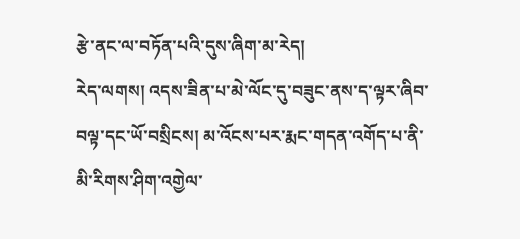རྩེ་ནང་ལ་བཏོན་པའི་དུས་ཞིག་མ་རེད།
རེད་ལགས། འདས་ཟིན་པ་མེ་ལོང་དུ་བཟུང་ནས་ད་ལྟར་ཞིབ་བལྟ་དང་ཡོ་བསྲིངས། མ་འོངས་པར་རྨང་གདན་འགོད་པ་ནི་མི་རིགས་ཤིག་འགྱེལ་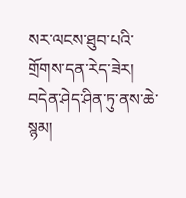སར་ལངས་ཐུབ་པའི་གྲོགས་དན་རེད་ཟེར། བདེན་ཤེད་ཤིན་ཏུ་ནས་ཆེ་སྙམ།